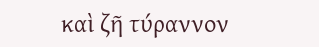καὶ ζῆ τύραννον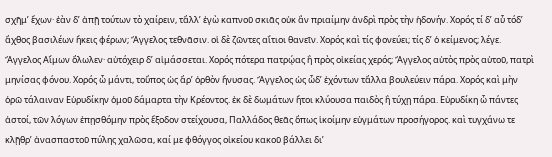σχῆμʼ ἔχων· ἐὰν δʼ ἀπῇ τούτων τὸ χαίρειν, τἄλλʼ ἐγὼ καπνοῦ σκιᾶς οὐκ ἂν πριαίμην ἀνδρὶ πρὸς τὴν ἡδονήν. Χορός τί δʼ αὖ τόδʼ ἄχθος βασιλέων ἥκεις φέρων; Ἄγγελος τεθνᾶσιν. οἱ δὲ ζῶντες αἴτιοι θανεῖν. Χορός καὶ τίς φονεύει; τίς δʼ ὁ κείμενος; λέγε. Ἄγγελος Αἵμων ὄλωλεν· αὐτόχειρ δʼ αἱμάσσεται. Χορός πότερα πατρῴας ἢ πρὸς οἰκείας χερός; Ἄγγελος αὐτὸς πρὸς αὑτοῦ, πατρὶ μηνίσας φόνου. Χορός ὦ μάντι, τοὔπος ὡς ἄρʼ ὀρθὸν ἤνυσας. Ἄγγελος ὡς ὧδʼ ἐχόντων τἄλλα βουλεύειν πάρα. Χορός καὶ μὴν ὁρῶ τάλαιναν Εὐρυδίκην ὁμοῦ δάμαρτα τὴν Κρέοντος. ἐκ δὲ δωμάτων ἤτοι κλύουσα παιδὸς ἢ τύχῃ πάρα. Εὐρυδίκη ὦ πάντες ἀστοί, τῶν λόγων ἐπῃσθόμην πρὸς ἔξοδον στείχουσα, Παλλάδος θεᾶς ὅπως ἱκοίμην εὐγμάτων προσήγορος. καὶ τυγχάνω τε κλῇθρʼ ἀνασπαστοῦ πύλης χαλῶσα, καί με φθόγγος οἰκείου κακοῦ βάλλει διʼ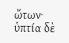ὤτων· ὑπτία δὲ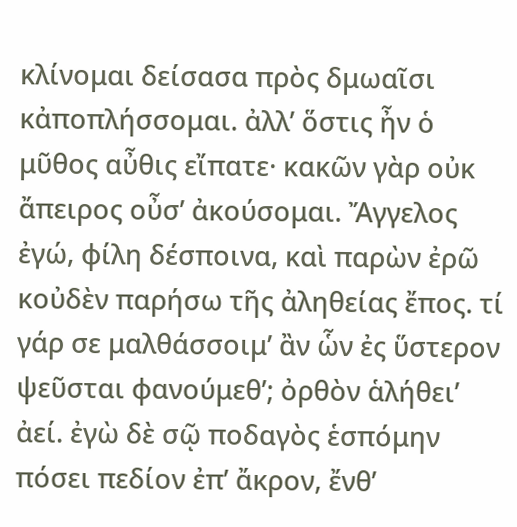κλίνομαι δείσασα πρὸς δμωαῖσι κἀποπλήσσομαι. ἀλλʼ ὅστις ἦν ὁ μῦθος αὖθις εἴπατε· κακῶν γὰρ οὐκ ἄπειρος οὖσʼ ἀκούσομαι. Ἄγγελος ἐγώ, φίλη δέσποινα, καὶ παρὼν ἐρῶ κοὐδὲν παρήσω τῆς ἀληθείας ἔπος. τί γάρ σε μαλθάσσοιμʼ ἂν ὧν ἐς ὕστερον ψεῦσται φανούμεθʼ; ὀρθὸν ἁλήθειʼ ἀεί. ἐγὼ δὲ σῷ ποδαγὸς ἑσπόμην πόσει πεδίον ἐπʼ ἄκρον, ἔνθʼ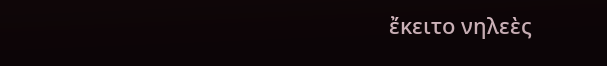ἔκειτο νηλεὲς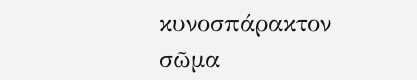κυνοσπάρακτον σῶμα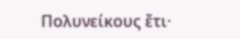Πολυνείκους ἔτι·